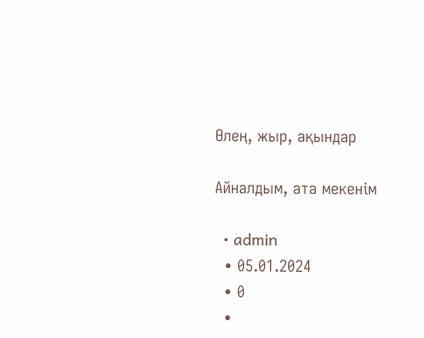Өлең, жыр, ақындар

Айналдым, ата мекенім

  • admin
  • 05.01.2024
  • 0
  •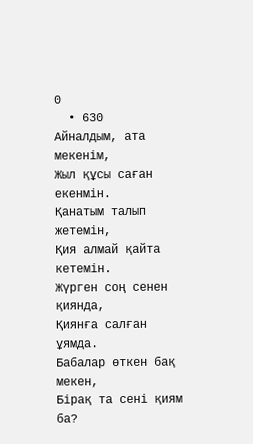0
  • 630
Айналдым, ата мекенім,
Жыл құсы саған екенмін.
Қанатым талып жетемін,
Қия алмай қайта кетемін.
Жүрген соң сенен қиянда,
Қиянға салған ұямда.
Бабалар өткен бақ мекен,
Бірақ та сені қиям ба?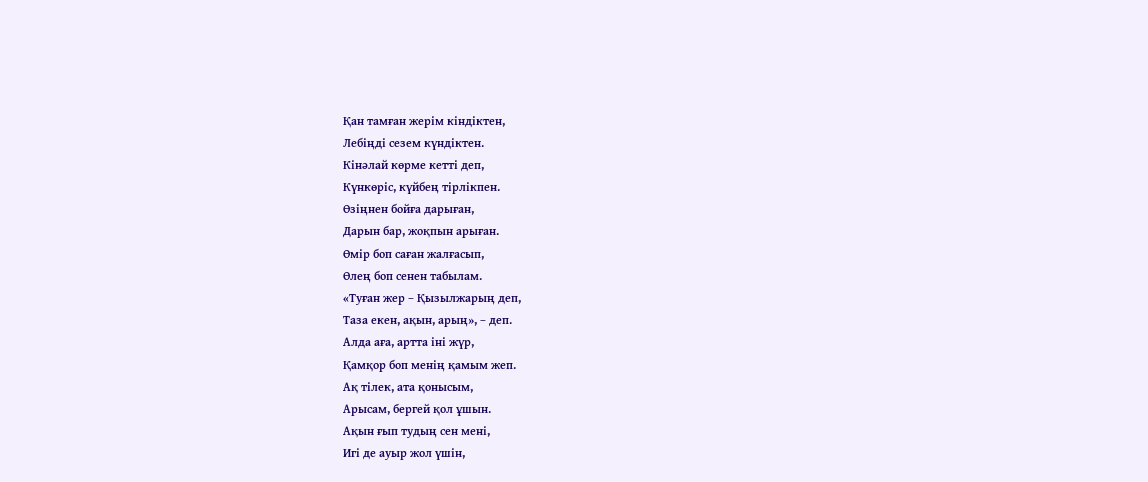Қан тамған жерім кіндіктен,
Лебіңді сезем күндіктен.
Кінәлай көрме кетті деп,
Күнкөріс, күйбең тірлікпен.
Өзіңнен бойға дарыған,
Дарын бар, жоқпын арыған.
Өмір боп саған жалғасып,
Өлең боп сенен табылам.
«Туған жер – Қызылжарың деп,
Таза екен, ақын, арың», – деп.
Алда аға, артта іні жүр,
Қамқор боп менің қамым жеп.
Ақ тілек, ата қонысым,
Арысам, бергей қол ұшын.
Ақын ғып тудың сен мені,
Игі де ауыр жол үшін,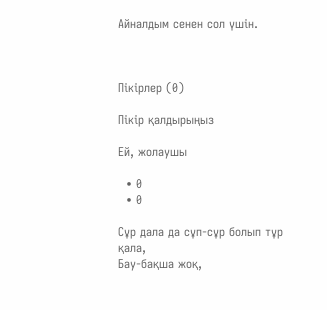Айналдым сенен сол үшін.



Пікірлер (0)

Пікір қалдырыңыз

Ей, жолаушы

  • 0
  • 0

Сұр дала да сұп-сұр болып тұр қала,
Бау-бақша жоқ,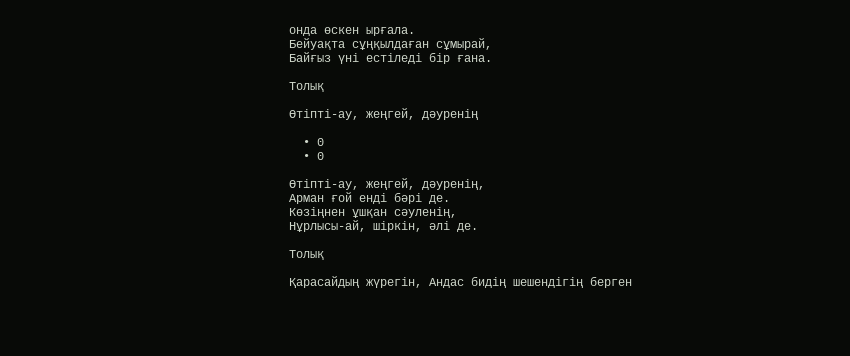онда өскен ырғала.
Бейуақта сұңқылдаған сұмырай,
Байғыз үні естіледі бір ғана.

Толық

Өтіпті-ау, жеңгей, дәуренің

  • 0
  • 0

Өтіпті-ау, жеңгей, дәуренің,
Арман ғой енді бәрі де.
Көзіңнен ұшқан сәуленің,
Нұрлысы-ай, шіркін, әлі де.

Толық

Қарасайдың жүрегін, Андас бидің шешендігің берген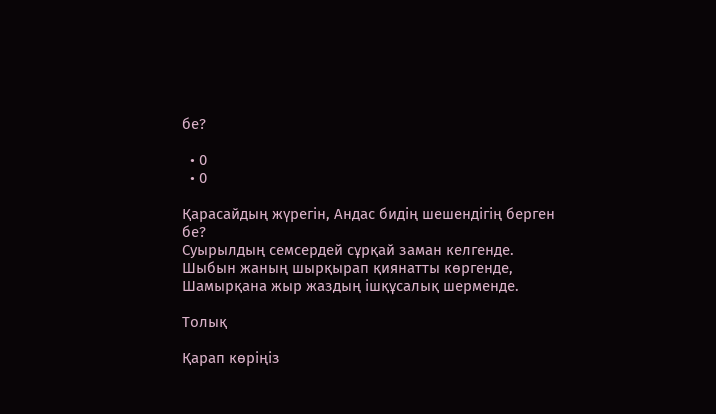бе?

  • 0
  • 0

Қарасайдың жүрегін, Андас бидің шешендігің берген бе?
Суырылдың семсердей сұрқай заман келгенде.
Шыбын жаның шырқырап қиянатты көргенде,
Шамырқана жыр жаздың ішқұсалық шерменде.

Толық

Қарап көріңіз